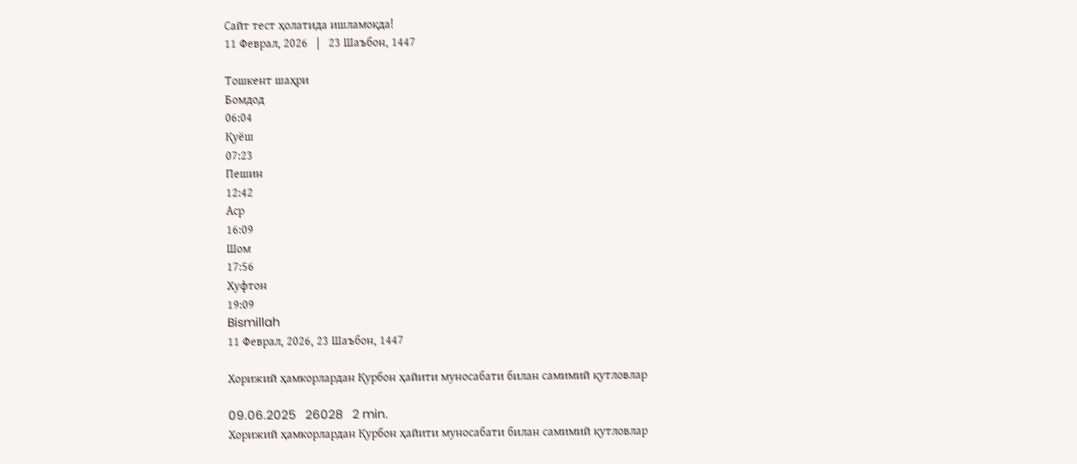Сайт тест ҳолатида ишламоқда!
11 Феврал, 2026   |   23 Шаъбон, 1447

Тошкент шаҳри
Бомдод
06:04
Қуёш
07:23
Пешин
12:42
Аср
16:09
Шом
17:56
Хуфтон
19:09
Bismillah
11 Феврал, 2026, 23 Шаъбон, 1447

Хорижий ҳамкорлардан Қурбон ҳайити муносабати билан самимий қутловлар

09.06.2025   26028   2 min.
Хорижий ҳамкорлардан Қурбон ҳайити муносабати билан самимий қутловлар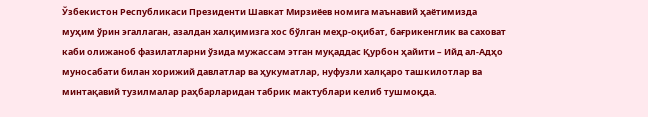Ўзбекистон Республикаси Президенти Шавкат Мирзиёев номига маънавий ҳаётимизда муҳим ўрин эгаллаган, азалдан халқимизга хос бўлган меҳр-оқибат, бағрикенглик ва саховат каби олижаноб фазилатларни ўзида мужассам этган муқаддас Қурбон ҳайити – Ийд ал-Адҳо муносабати билан хорижий давлатлар ва ҳукуматлар, нуфузли халқаро ташкилотлар ва минтақавий тузилмалар раҳбарларидан табрик мактублари келиб тушмоқда.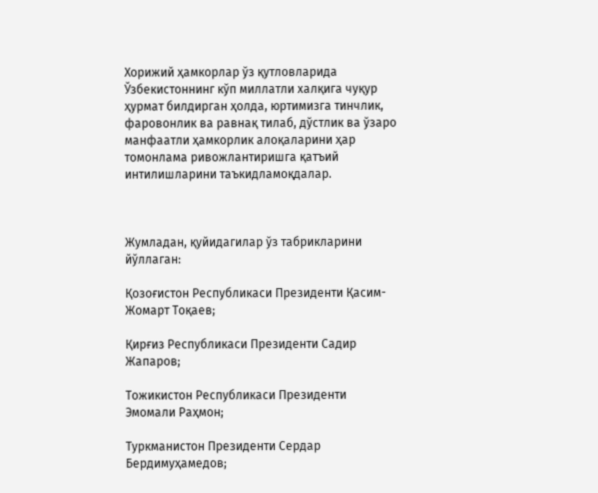Хорижий ҳамкорлар ўз қутловларида Ўзбекистоннинг кўп миллатли халқига чуқур ҳурмат билдирган ҳолда, юртимизга тинчлик, фаровонлик ва равнақ тилаб, дўстлик ва ўзаро манфаатли ҳамкорлик алоқаларини ҳар томонлама ривожлантиришга қатъий интилишларини таъкидламоқдалар.



Жумладан, қуйидагилар ўз табрикларини йўллаган:

Қозоғистон Республикаси Президенти Қасим-Жомарт Тоқаев;

Қирғиз Республикаси Президенти Садир Жапаров;

Тожикистон Республикаси Президенти Эмомали Раҳмон;

Туркманистон Президенти Сердар Бердимуҳамедов;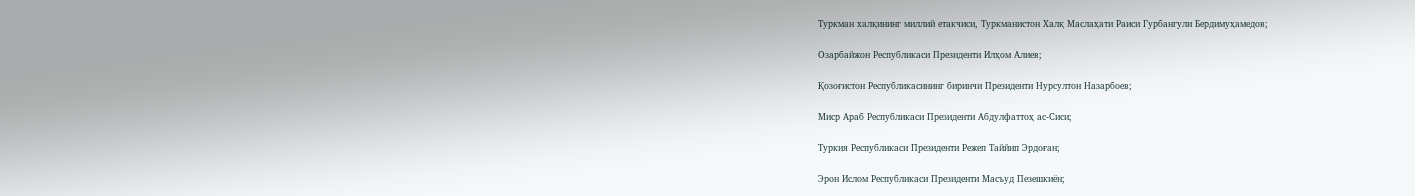Туркман халқининг миллий етакчиси, Туркманистон Халқ Маслаҳати Раиси Гурбангули Бердимуҳамедов;

Озарбайжон Республикаси Президенти Илҳом Алиев;

Қозоғистон Республикасининг биринчи Президенти Нурсултон Назарбоев;

Миср Араб Республикаси Президенти Абдулфаттоҳ ас-Сиси;

Туркия Республикаси Президенти Режеп Таййип Эрдоған;

Эрон Ислом Республикаси Президенти Масъуд Пезешкиён;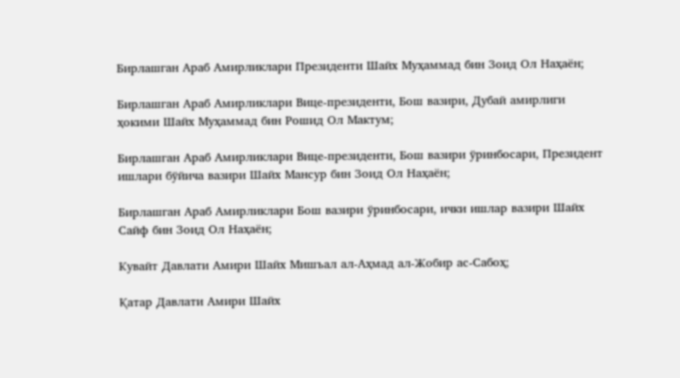Бирлашган Араб Амирликлари Президенти Шайх Муҳаммад бин Зоид Ол Наҳаён;

Бирлашган Араб Амирликлари Вице-президенти, Бош вазири, Дубай амирлиги ҳокими Шайх Муҳаммад бин Рошид Ол Мактум;

Бирлашган Араб Амирликлари Вице-президенти, Бош вазири ўринбосари, Президент ишлари бўйича вазири Шайх Мансур бин Зоид Ол Наҳаён;

Бирлашган Араб Амирликлари Бош вазири ўринбосари, ички ишлар вазири Шайх Сайф бин Зоид Ол Наҳаён;

Кувайт Давлати Амири Шайх Мишъал ал-Аҳмад ал-Жобир ас-Сабоҳ;

Қатар Давлати Амири Шайх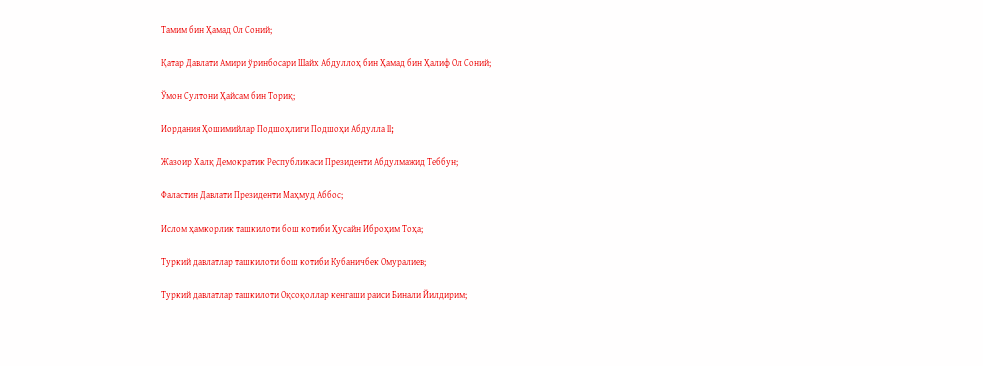Тамим бин Ҳамад Ол Соний;

Қатар Давлати Амири ўринбосари Шайх Абдуллоҳ бин Ҳамад бин Ҳалиф Ол Соний;

Ўмон Султони Ҳайсам бин Ториқ;

Иордания Ҳошимийлар Подшоҳлиги Подшоҳи Абдулла II;

Жазоир Халқ Демократик Республикаси Президенти Абдулмажид Теббун;

Фаластин Давлати Президенти Маҳмуд Аббос;

Ислом ҳамкорлик ташкилоти бош котиби Ҳусайн Иброҳим Тоҳа;

Туркий давлатлар ташкилоти бош котиби Кубаничбек Омуралиев;

Туркий давлатлар ташкилоти Оқсоқоллар кенгаши раиси Бинали Йилдирим;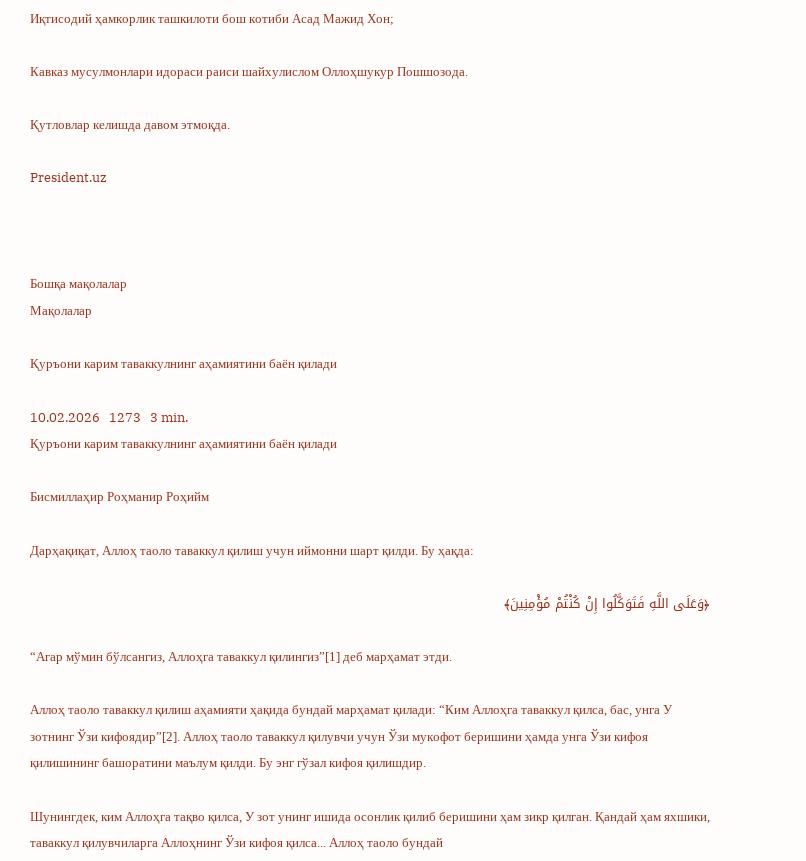Иқтисодий ҳамкорлик ташкилоти бош котиби Асад Мажид Хон;

Кавказ мусулмонлари идораси раиси шайхулислом Оллоҳшукур Пошшозода.

Қутловлар келишда давом этмоқда.

President.uz



Бошқа мақолалар
Мақолалар

Қуръони карим таваккулнинг аҳамиятини баён қилади

10.02.2026   1273   3 min.
Қуръони карим таваккулнинг аҳамиятини баён қилади

Бисмиллаҳир Роҳманир Роҳийм

Дарҳақиқат, Аллоҳ таоло таваккул қилиш учун иймонни шарт қилди. Бу ҳақда:

﴿وَعَلَى اللَّهِ فَتَوَكَّلُوا إِنْ كُنْتُمْ مُؤْمِنِينَ﴾

“Агар мўмин бўлсангиз, Аллоҳга таваккул қилингиз”[1] деб марҳамат этди.

Аллоҳ таоло таваккул қилиш аҳамияти ҳақида бундай марҳамат қилади: “Ким Аллоҳга таваккул қилса, бас, унга У зотнинг Ўзи кифоядир”[2]. Аллоҳ таоло таваккул қилувчи учун Ўзи мукофот беришини ҳамда унга Ўзи кифоя қилишининг башоратини маълум қилди. Бу энг гўзал кифоя қилишдир.

Шунингдек, ким Аллоҳга тақво қилса, У зот унинг ишида осонлик қилиб беришини ҳам зикр қилган. Қандай ҳам яхшики, таваккул қилувчиларга Аллоҳнинг Ўзи кифоя қилса... Аллоҳ таоло бундай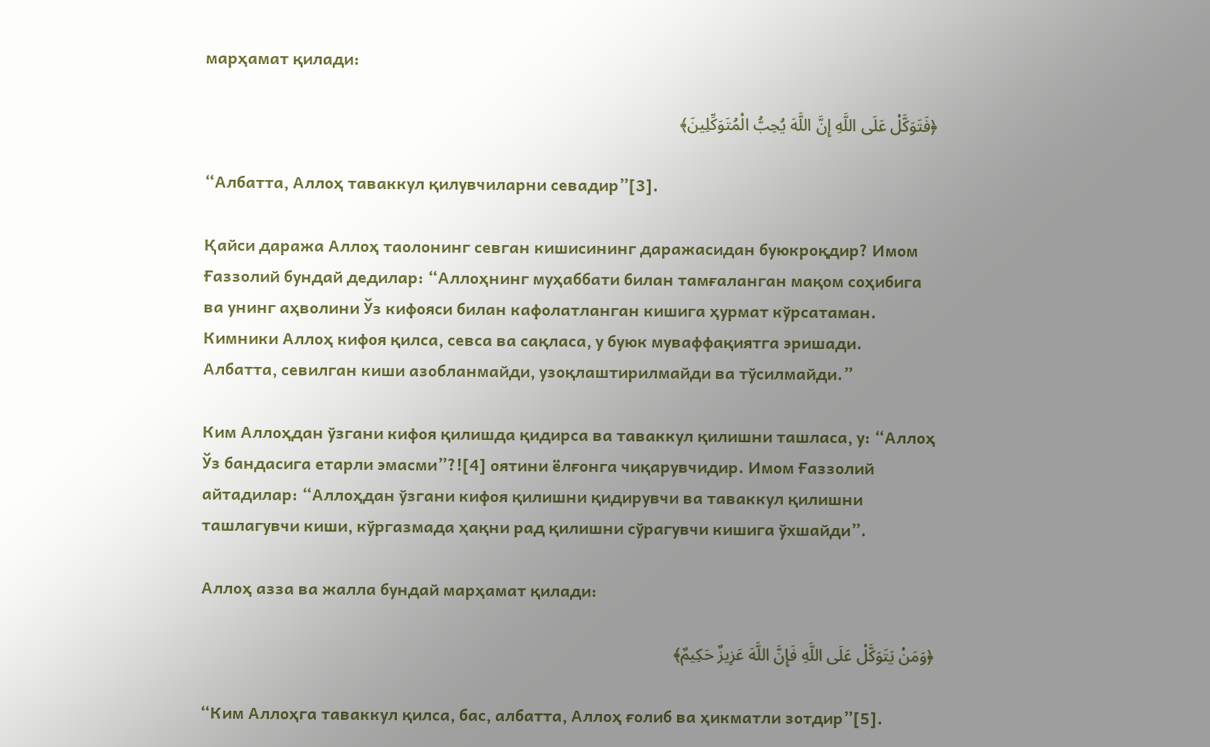марҳамат қилади:

﴿فَتَوَكَّلْ عَلَى اللَّهِ إِنَّ اللَّهَ يُحِبُّ الْمُتَوَكِّلِينَ﴾

“Албатта, Аллоҳ таваккул қилувчиларни севадир”[3].

Қайси даража Аллоҳ таолонинг севган кишисининг даражасидан буюкроқдир? Имом Ғаззолий бундай дедилар: “Аллоҳнинг муҳаббати билан тамғаланган мақом соҳибига ва унинг аҳволини Ўз кифояси билан кафолатланган кишига ҳурмат кўрсатаман. Кимники Аллоҳ кифоя қилса, севса ва сақласа, у буюк муваффақиятга эришади. Албатта, севилган киши азобланмайди, узоқлаштирилмайди ва тўсилмайди.”

Ким Аллоҳдан ўзгани кифоя қилишда қидирса ва таваккул қилишни ташласа, у: “Аллоҳ Ўз бандасига етарли эмасми”?![4] оятини ёлғонга чиқарувчидир. Имом Ғаззолий айтадилар: “Аллоҳдан ўзгани кифоя қилишни қидирувчи ва таваккул қилишни ташлагувчи киши, кўргазмада ҳақни рад қилишни сўрагувчи кишига ўхшайди”.

Аллоҳ азза ва жалла бундай марҳамат қилади:

﴿وَمَنْ يَتَوَكَّلْ عَلَى اللَّهِ فَإِنَّ اللَّهَ عَزِيزٌ حَكِيمٌ﴾

“Ким Аллоҳга таваккул қилса, бас, албатта, Аллоҳ ғолиб ва ҳикматли зотдир”[5].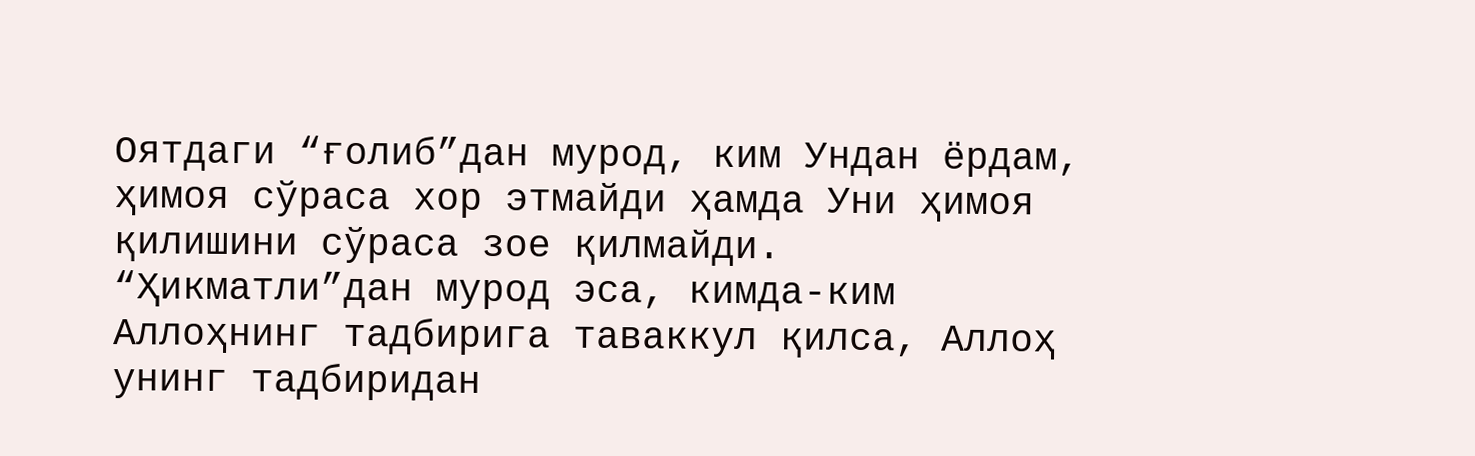Оятдаги “ғолиб”дан мурод, ким Ундан ёрдам, ҳимоя сўраса хор этмайди ҳамда Уни ҳимоя қилишини сўраса зое қилмайди. “Ҳикматли”дан мурод эса, кимда-ким Аллоҳнинг тадбирига таваккул қилса, Аллоҳ унинг тадбиридан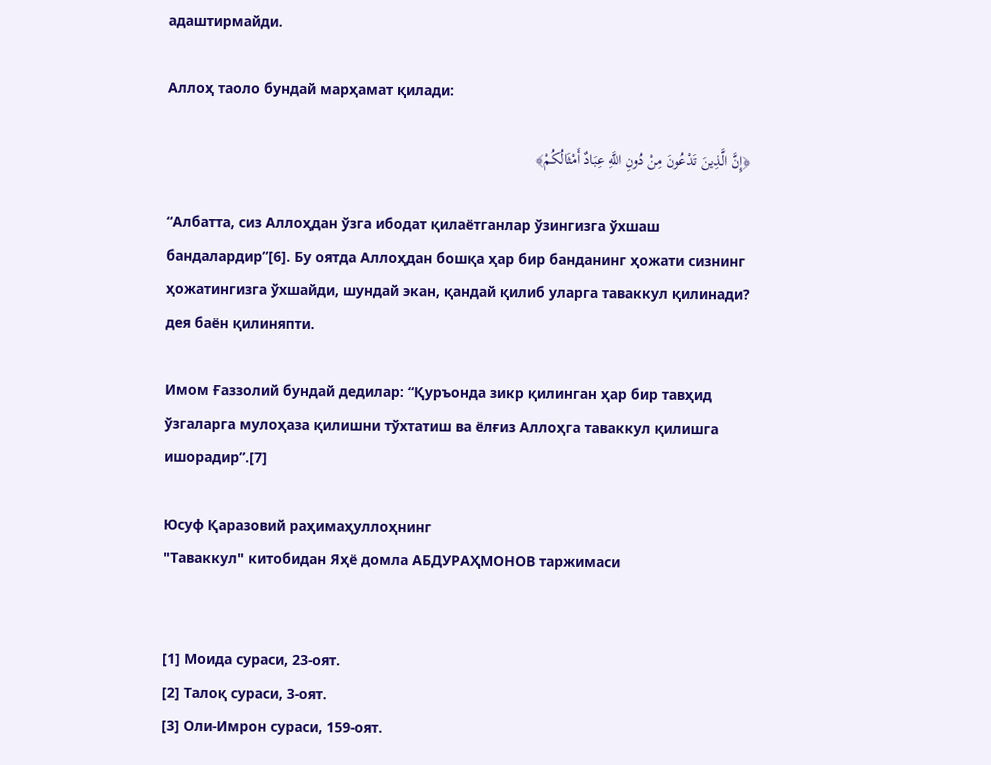адаштирмайди.

Аллоҳ таоло бундай марҳамат қилади:

﴿إِنَّ الَّذِينَ تَدْعُونَ مِنْ دُونِ اللَّهِ عِبَادٌ أَمْثَالُكُمْ﴾

“Албатта, сиз Аллоҳдан ўзга ибодат қилаётганлар ўзингизга ўхшаш бандалардир”[6]. Бу оятда Аллоҳдан бошқа ҳар бир банданинг ҳожати сизнинг ҳожатингизга ўхшайди, шундай экан, қандай қилиб уларга таваккул қилинади? дея баён қилиняпти.

Имом Ғаззолий бундай дедилар: “Қуръонда зикр қилинган ҳар бир тавҳид ўзгаларга мулоҳаза қилишни тўхтатиш ва ёлғиз Аллоҳга таваккул қилишга ишорадир”.[7]

Юсуф Қаразовий раҳимаҳуллоҳнинг
"Таваккул" китобидан Яҳё домла АБДУРАҲМОНОВ таржимаси


[1] Моида сураси, 23-оят.
[2] Талоқ сураси, 3-оят.
[3] Оли-Имрон сураси, 159-оят.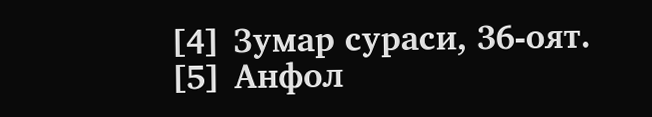[4] Зумар сураси, 36-оят.
[5] Анфол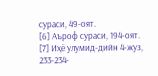сураси, 49-оят.
[6] Аъроф сураси, 194-оят.
[7] Иҳё улумид-дийн 4-жуз, 233-234-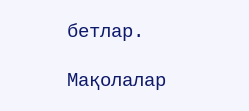бетлар.

Мақолалар